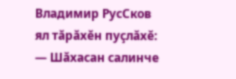Владимир РусСков
ял тăрăхĕн пуçлăхĕ:
— Шăхасан салинче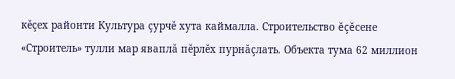кĕçех районти Культура çурчĕ хута каймалла. Строительство ĕçĕсене «Строитель» тулли мар яваплă пĕрлĕх пурнăçлать. Объекта тума 62 миллион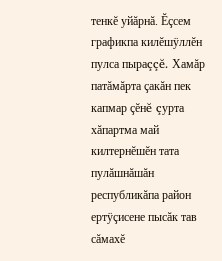тенкĕ уйăрнă. Ĕçсем графикпа килĕшÿллĕн пулса пыраççĕ. Хамăр патăмăрта çакăн пек капмар çĕнĕ çурта хăпартма май килтернĕшĕн тата пулăшнăшăн республикăпа район ертÿçисене пысăк тав сăмахĕ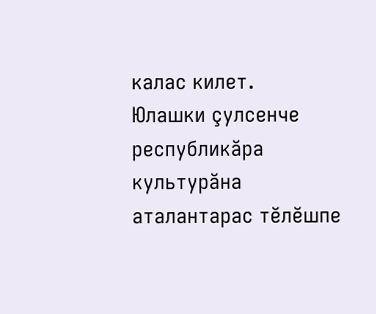калас килет.
Юлашки çулсенче республикăра культурăна аталантарас тĕлĕшпе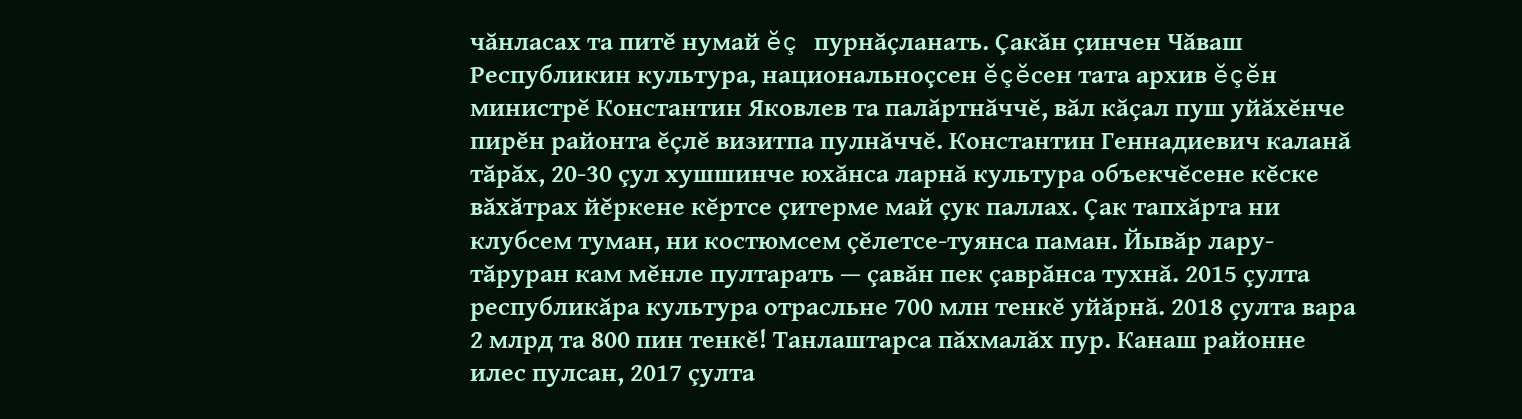чăнласах та питĕ нумай ĕç пурнăçланать. Çакăн çинчен Чăваш Республикин культура, национальноçсен ĕçĕсен тата архив ĕçĕн министрĕ Константин Яковлев та палăртнăччĕ, вăл кăçал пуш уйăхĕнче пирĕн районта ĕçлĕ визитпа пулнăччĕ. Константин Геннадиевич каланă тăрăх, 20-30 çул хушшинче юхăнса ларнă культура объекчĕсене кĕске вăхăтрах йĕркене кĕртсе çитерме май çук паллах. Çак тапхăрта ни клубсем туман, ни костюмсем çĕлетсе-туянса паман. Йывăр лару-тăруран кам мĕнле пултарать — çавăн пек çаврăнса тухнă. 2015 çулта республикăра культура отрасльне 700 млн тенкĕ уйăрнă. 2018 çулта вара 2 млрд та 800 пин тенкĕ! Танлаштарса пăхмалăх пур. Канаш районне илес пулсан, 2017 çулта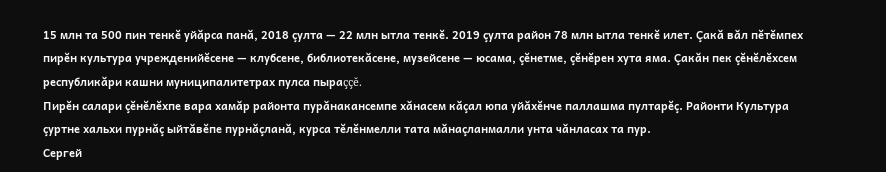15 млн та 500 пин тенкĕ уйăрса панă, 2018 çулта — 22 млн ытла тенкĕ. 2019 çулта район 78 млн ытла тенкĕ илет. Çакă вăл пĕтĕмпех пирĕн культура учрежденийĕсене — клубсене, библиотекăсене, музейсене — юсама, çĕнетме, çĕнĕрен хута яма. Çакăн пек çĕнĕлĕхсем республикăри кашни муниципалитетрах пулса пыраççĕ.
Пирĕн салари çĕнĕлĕхпе вара хамăр районта пурăнакансемпе хăнасем кăçал юпа уйăхĕнче паллашма пултарĕç. Районти Культура çуртне хальхи пурнăç ыйтăвĕпе пурнăçланă, курса тĕлĕнмелли тата мăнаçланмалли унта чăнласах та пур.
Сергей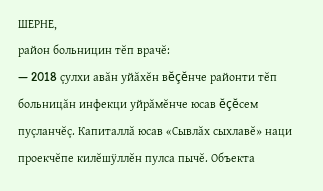ШЕРНЕ,
район больницин тĕп врачĕ:
— 2018 çулхи авăн уйăхĕн вĕçĕнче районти тĕп больницăн инфекци уйрăмĕнче юсав ĕçĕсем пуçланчĕç. Капиталлă юсав «Сывлăх сыхлавĕ» наци проекчĕпе килĕшÿллĕн пулса пычĕ. Объекта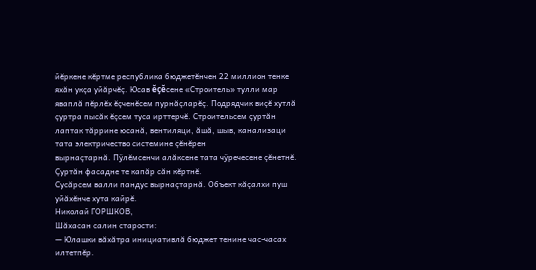йĕркене кĕртме республика бюджетĕнчен 22 миллион тенке яхăн укçа уйăрчĕç. Юсав ĕçĕсене «Строитель» тулли мар яваплă пĕрлĕх ĕçченĕсем пурнăçларĕç. Подрядчик виçĕ хутлă çуртра пысăк ĕçсем туса ирттерчĕ. Строительсем çуртăн лаптак тăррине юсанă, вентиляци, ăшă, шыв, канализаци тата электричество системине çĕнĕрен
вырнаçтарнă. Пÿлĕмсенчи алăксене тата чÿречесене çĕнетнĕ. Çуртăн фасадне те капăр сăн кĕртнĕ.
Сусăрсем валли пандус вырнаçтарнă. Объект кăçалхи пуш уйăхĕнче хута кайрĕ.
Николай ГОРШКОВ,
Шăхасан салин старости:
— Юлашки вăхăтра инициативлă бюджет тенине час-часах илтетпĕр.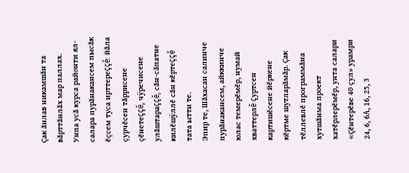Çак ăнлав никамшăн та вăрттăнлăх мар паллах. Унпа усă курса районти ял-салара пурăнакансем пысăк ĕçсем туса ирттереççĕ: йăла çурчĕсен тăррисене çĕнетеççĕ, чÿречисене улăштараççĕ, сăн-сăпатне килĕшÿллĕ сăн кĕртеççĕ тата ытти те.
Эпир те, Шăхасан салинче пурăнакансем, айккинче юлас темерĕмĕр, нумай хваттерлĕ çуртсен картишĕсене йĕркене кĕртме шутларăмăр. Çак тĕллевлĕ программăна хутшăнма проект хатĕрлерĕмĕр, унта салари «Çĕнтерĕве 40 çул» урамри 24, 6, 6А, 16, 25, 3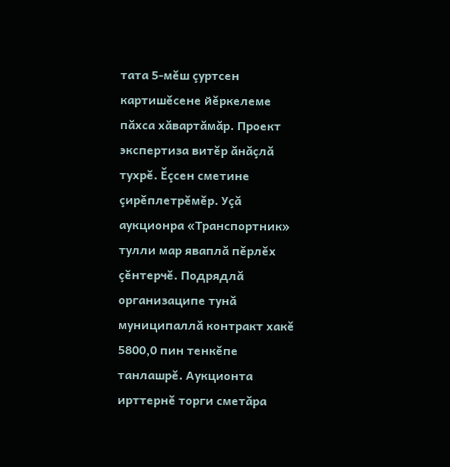тата 5-мĕш çуртсен картишĕсене йĕркелеме пăхса хăвартăмăр. Проект экспертиза витĕр ăнăçлă тухрĕ. Ĕçсен сметине çирĕплетрĕмĕр. Уçă аукционра «Транспортник» тулли мар яваплă пĕрлĕх çĕнтерчĕ. Подрядлă организаципе тунă муниципаллă контракт хакĕ 5800,0 пин тенкĕпе танлашрĕ. Аукционта ирттернĕ торги сметăра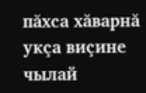пăхса хăварнă укçа виçине чылай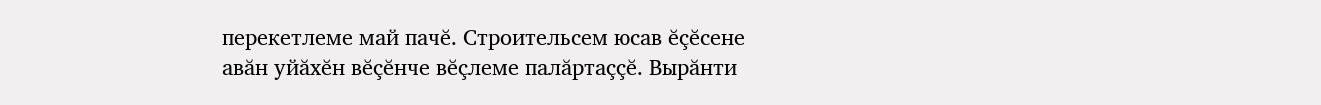перекетлеме май пачĕ. Строительсем юсав ĕçĕсене авăн уйăхĕн вĕçĕнче вĕçлеме палăртаççĕ. Вырăнти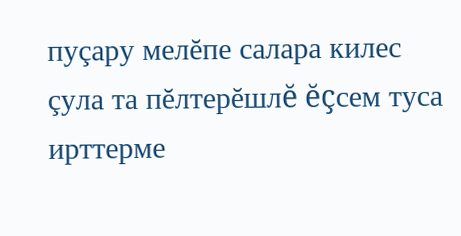пуçару мелĕпе салара килес çула та пĕлтерĕшлĕ ĕçсем туса ирттерме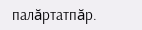палăртатпăр.